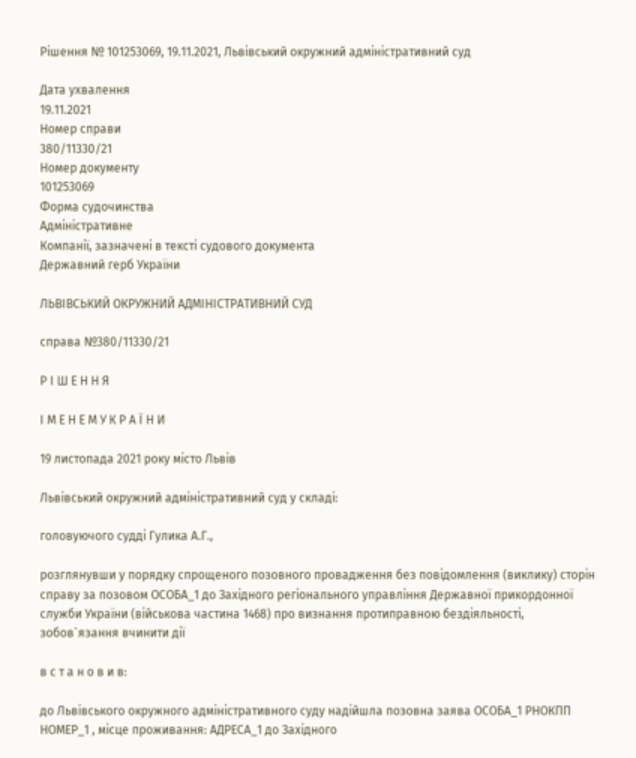Рішення № 101253069, 19.11.2021, Львівський окружний адміністративний суд

Дата ухвалення
19.11.2021
Номер справи
380/11330/21
Номер документу
101253069
Форма судочинства
Адміністративне
Компанії, зазначені в тексті судового документа
Державний герб України

ЛЬВІВСЬКИЙ ОКРУЖНИЙ АДМІНІСТРАТИВНИЙ СУД

справа №380/11330/21

Р І Ш Е Н Н Я

І М Е Н Е М У К Р А Ї Н И

19 листопада 2021 року місто Львів

Львівський окружний адміністративний суд у складі:

головуючого судді Гулика А.Г.,

розглянувши у порядку спрощеного позовного провадження без повідомлення (виклику) сторін справу за позовом ОСОБА_1 до Західного регіонального управління Державної прикордонної служби України (військова частина 1468) про визнання протиправною бездіяльності, зобов`язання вчинити дії

в с т а н о в и в:

до Львівського окружного адміністративного суду надійшла позовна заява ОСОБА_1 РНОКПП НОМЕР_1 , місце проживання: АДРЕСА_1 до Західного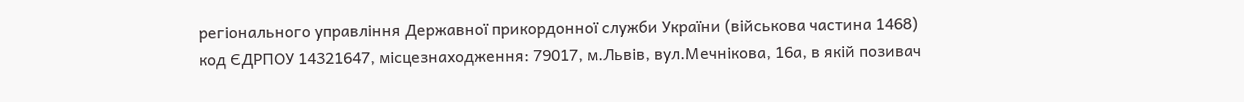регіонального управління Державної прикордонної служби України (військова частина 1468) код ЄДРПОУ 14321647, місцезнаходження: 79017, м.Львів, вул.Мечнікова, 16а, в якій позивач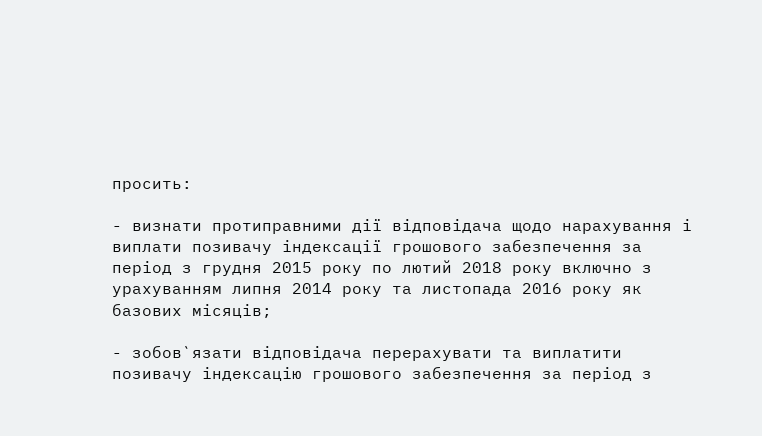просить:

- визнати протиправними дії відповідача щодо нарахування і виплати позивачу індексації грошового забезпечення за період з грудня 2015 року по лютий 2018 року включно з урахуванням липня 2014 року та листопада 2016 року як базових місяців;

- зобов`язати відповідача перерахувати та виплатити позивачу індексацію грошового забезпечення за період з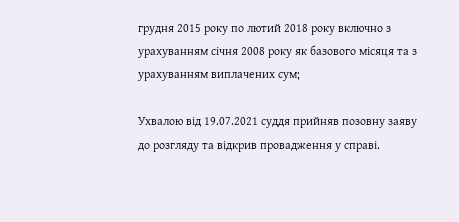грудня 2015 року по лютий 2018 року включно з урахуванням січня 2008 року як базового місяця та з урахуванням виплачених сум;

Ухвалою від 19.07.2021 суддя прийняв позовну заяву до розгляду та відкрив провадження у справі.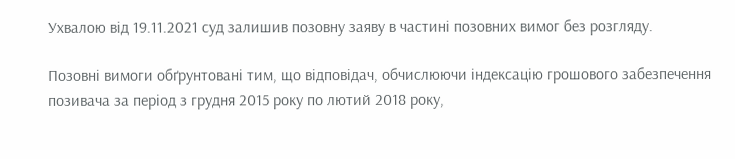Ухвалою від 19.11.2021 суд залишив позовну заяву в частині позовних вимог без розгляду.

Позовні вимоги обґрунтовані тим, що відповідач, обчислюючи індексацію грошового забезпечення позивача за період з грудня 2015 року по лютий 2018 року,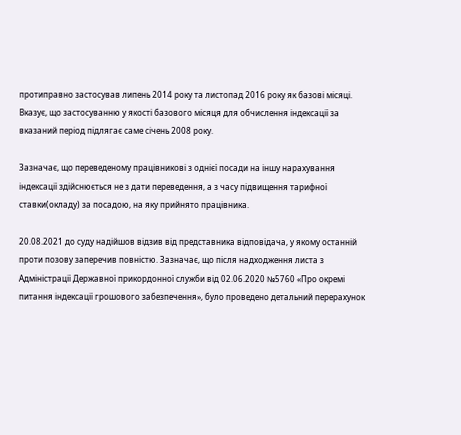протиправно застосував липень 2014 року та листопад 2016 року як базові місяці. Вказує, що застосуванню у якості базового місяця для обчислення індексації за вказаний період підлягає саме січень 2008 року.

Зазначає, що переведеному працівникові з однієї посади на іншу нарахування індексації здійснюється не з дати переведення, а з часу підвищення тарифної ставки(окладу) за посадою, на яку прийнято працівника.

20.08.2021 до суду надійшов відзив від представника відповідача, у якому останній проти позову заперечив повністю. Зазначає, що після надходження листа з Адміністрації Державної прикордонної служби від 02.06.2020 №5760 «Про окремі питання індексації грошового забезпечення», було проведено детальний перерахунок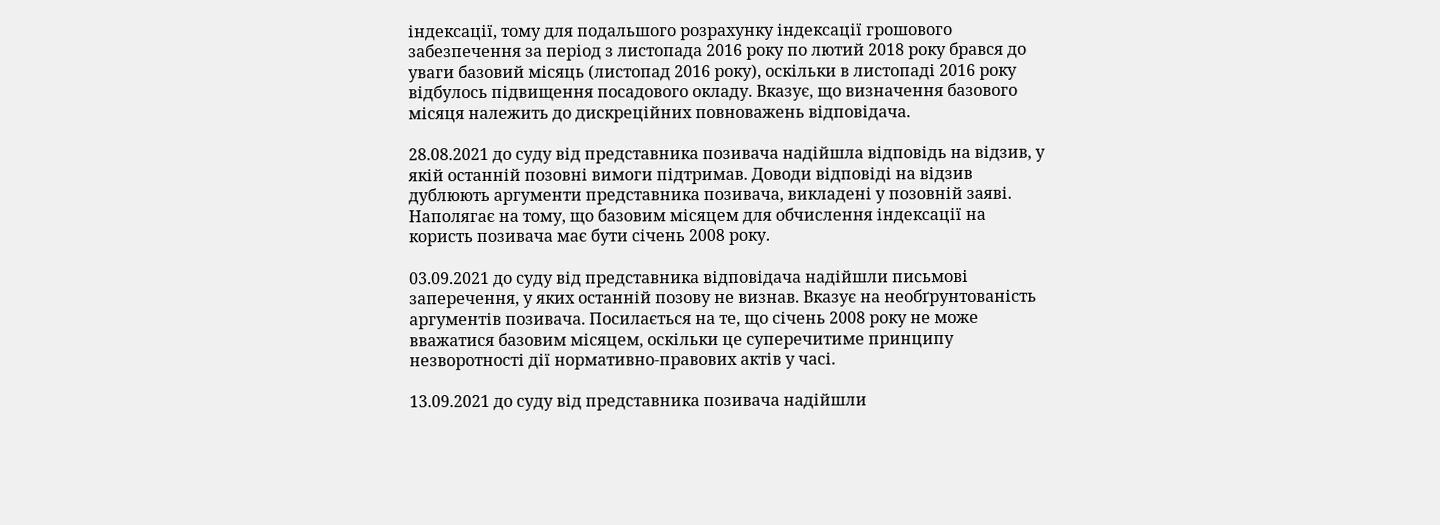індексації, тому для подальшого розрахунку індексації грошового забезпечення за період з листопада 2016 року по лютий 2018 року брався до уваги базовий місяць (листопад 2016 року), оскільки в листопаді 2016 року відбулось підвищення посадового окладу. Вказує, що визначення базового місяця належить до дискреційних повноважень відповідача.

28.08.2021 до суду від представника позивача надійшла відповідь на відзив, у якій останній позовні вимоги підтримав. Доводи відповіді на відзив дублюють аргументи представника позивача, викладені у позовній заяві. Наполягає на тому, що базовим місяцем для обчислення індексації на користь позивача має бути січень 2008 року.

03.09.2021 до суду від представника відповідача надійшли письмові заперечення, у яких останній позову не визнав. Вказує на необґрунтованість аргументів позивача. Посилається на те, що січень 2008 року не може вважатися базовим місяцем, оскільки це суперечитиме принципу незворотності дії нормативно-правових актів у часі.

13.09.2021 до суду від представника позивача надійшли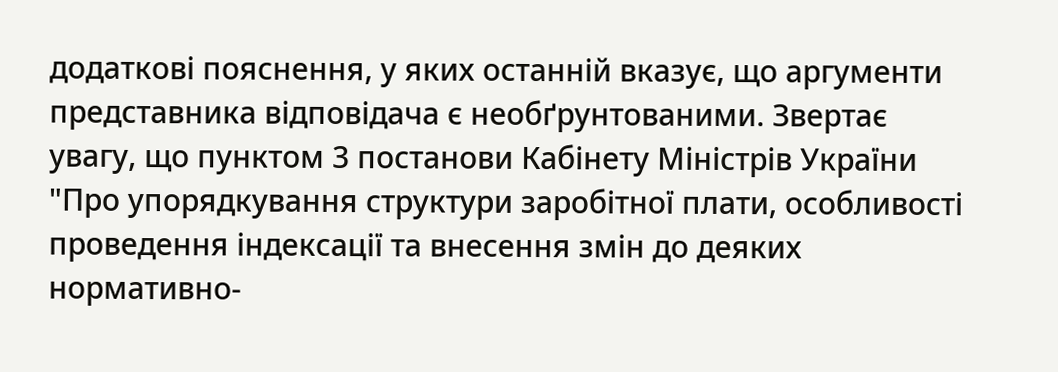додаткові пояснення, у яких останній вказує, що аргументи представника відповідача є необґрунтованими. Звертає увагу, що пунктом 3 постанови Кабінету Міністрів України "Про упорядкування структури заробітної плати, особливості проведення індексації та внесення змін до деяких нормативно-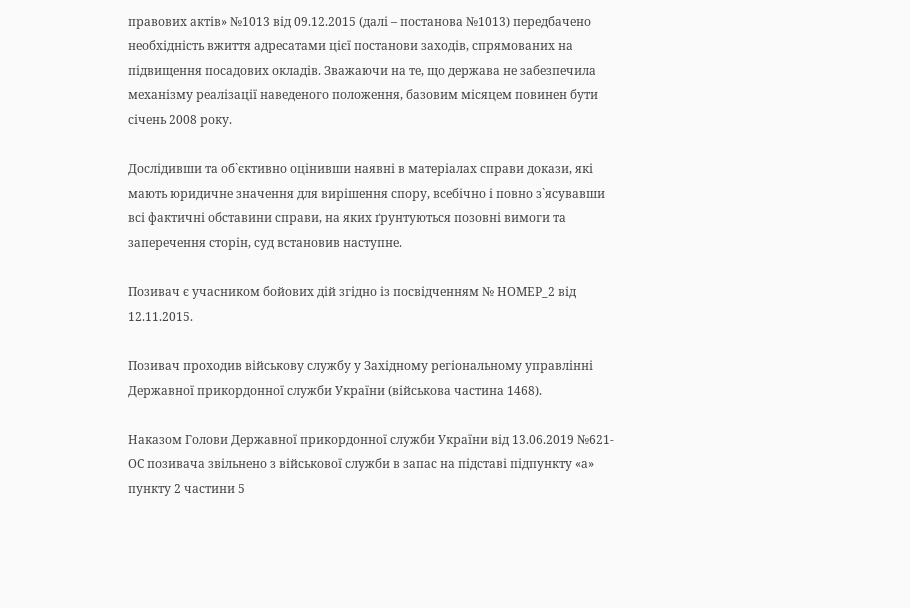правових актів» №1013 від 09.12.2015 (далі – постанова №1013) передбачено необхідність вжиття адресатами цієї постанови заходів, спрямованих на підвищення посадових окладів. Зважаючи на те, що держава не забезпечила механізму реалізації наведеного положення, базовим місяцем повинен бути січень 2008 року.

Дослідивши та об`єктивно оцінивши наявні в матеріалах справи докази, які мають юридичне значення для вирішення спору, всебічно і повно з`ясувавши всі фактичні обставини справи, на яких ґрунтуються позовні вимоги та заперечення сторін, суд встановив наступне.

Позивач є учасником бойових дій згідно із посвідченням № НОМЕР_2 від 12.11.2015.

Позивач проходив військову службу у Західному регіональному управлінні Державної прикордонної служби України (військова частина 1468).

Наказом Голови Державної прикордонної служби України від 13.06.2019 №621-ОС позивача звільнено з військової служби в запас на підставі підпункту «а» пункту 2 частини 5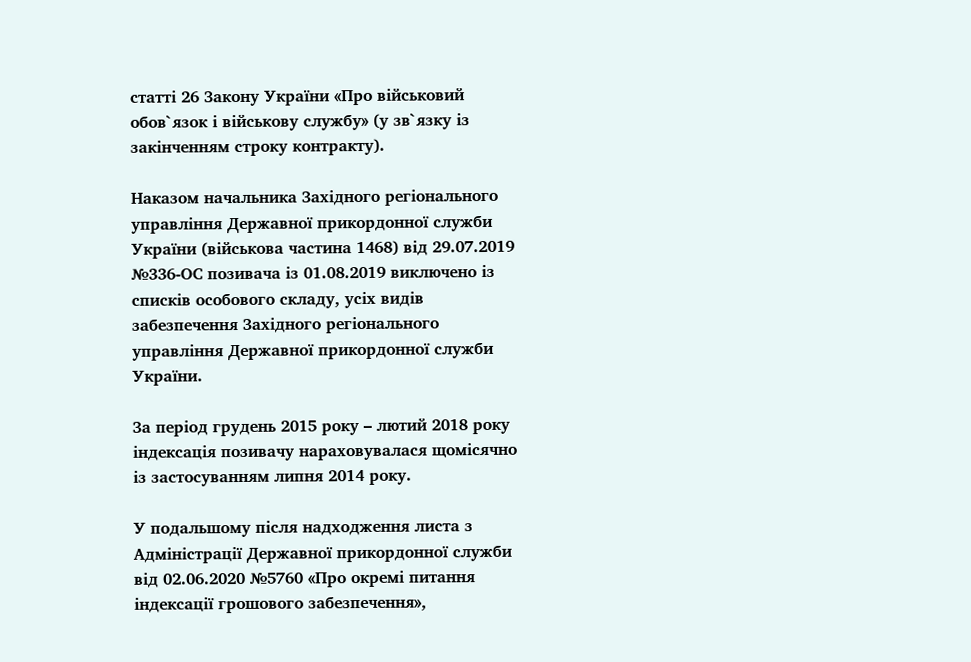статті 26 Закону України «Про військовий обов`язок і військову службу» (у зв`язку із закінченням строку контракту).

Наказом начальника Західного регіонального управління Державної прикордонної служби України (військова частина 1468) від 29.07.2019 №336-ОС позивача із 01.08.2019 виключено із списків особового складу, усіх видів забезпечення Західного регіонального управління Державної прикордонної служби України.

За період грудень 2015 року – лютий 2018 року індексація позивачу нараховувалася щомісячно із застосуванням липня 2014 року.

У подальшому після надходження листа з Адміністрації Державної прикордонної служби від 02.06.2020 №5760 «Про окремі питання індексації грошового забезпечення»,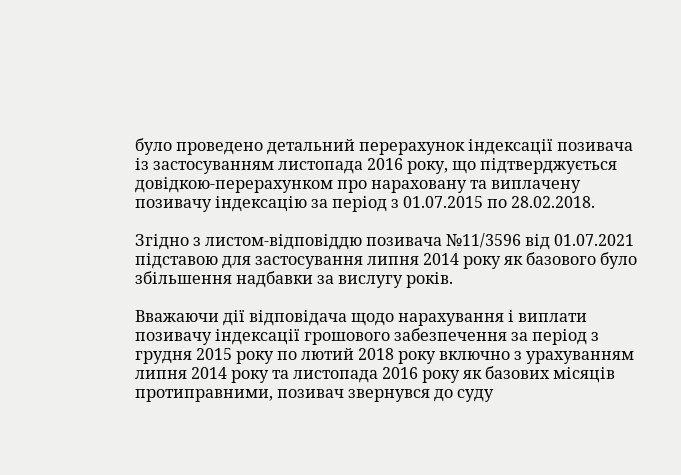було проведено детальний перерахунок індексації позивача із застосуванням листопада 2016 року, що підтверджується довідкою-перерахунком про нараховану та виплачену позивачу індексацію за період з 01.07.2015 по 28.02.2018.

Згідно з листом-відповіддю позивача №11/3596 від 01.07.2021 підставою для застосування липня 2014 року як базового було збільшення надбавки за вислугу років.

Вважаючи дії відповідача щодо нарахування і виплати позивачу індексації грошового забезпечення за період з грудня 2015 року по лютий 2018 року включно з урахуванням липня 2014 року та листопада 2016 року як базових місяців протиправними, позивач звернувся до суду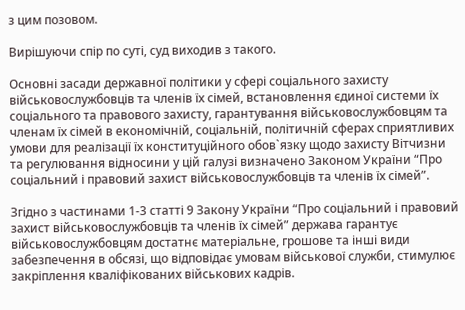з цим позовом.

Вирішуючи спір по суті, суд виходив з такого.

Основні засади державної політики у сфері соціального захисту військовослужбовців та членів їх сімей, встановлення єдиної системи їх соціального та правового захисту, гарантування військовослужбовцям та членам їх сімей в економічній, соціальній, політичній сферах сприятливих умови для реалізації їх конституційного обов`язку щодо захисту Вітчизни та регулювання відносини у цій галузі визначено Законом України “Про соціальний і правовий захист військовослужбовців та членів їх сімей”.

Згідно з частинами 1-3 статті 9 Закону України “Про соціальний і правовий захист військовослужбовців та членів їх сімей” держава гарантує військовослужбовцям достатнє матеріальне, грошове та інші види забезпечення в обсязі, що відповідає умовам військової служби, стимулює закріплення кваліфікованих військових кадрів.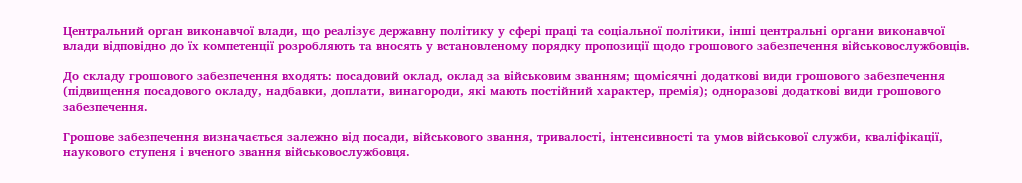Центральний орган виконавчої влади, що реалізує державну політику у сфері праці та соціальної політики, інші центральні органи виконавчої влади відповідно до їх компетенції розробляють та вносять у встановленому порядку пропозиції щодо грошового забезпечення військовослужбовців.

До складу грошового забезпечення входять: посадовий оклад, оклад за військовим званням; щомісячні додаткові види грошового забезпечення (підвищення посадового окладу, надбавки, доплати, винагороди, які мають постійний характер, премія); одноразові додаткові види грошового забезпечення.

Грошове забезпечення визначається залежно від посади, військового звання, тривалості, інтенсивності та умов військової служби, кваліфікації, наукового ступеня і вченого звання військовослужбовця.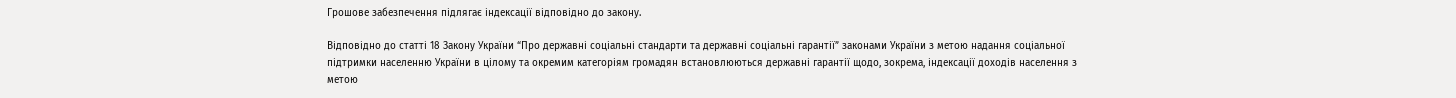Грошове забезпечення підлягає індексації відповідно до закону.

Відповідно до статті 18 Закону України “Про державні соціальні стандарти та державні соціальні гарантії” законами України з метою надання соціальної підтримки населенню України в цілому та окремим категоріям громадян встановлюються державні гарантії щодо, зокрема, індексації доходів населення з метою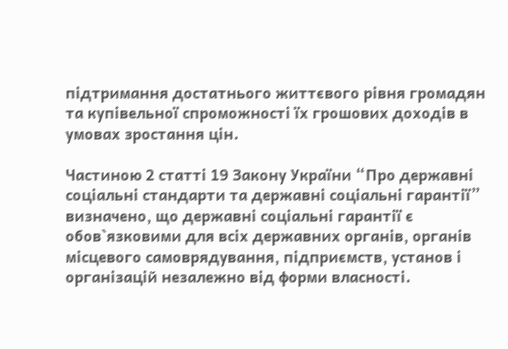підтримання достатнього життєвого рівня громадян та купівельної спроможності їх грошових доходів в умовах зростання цін.

Частиною 2 статті 19 Закону України “Про державні соціальні стандарти та державні соціальні гарантії” визначено, що державні соціальні гарантії є обов`язковими для всіх державних органів, органів місцевого самоврядування, підприємств, установ і організацій незалежно від форми власності.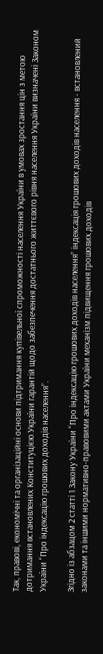Так, правові, економічні та організаційні основи підтримання купівельної спроможності населення України в умовах зростання цін з метою дотримання встановлених Конституцією України гарантій щодо забезпечення достатнього життєвого рівня населення України визначені Законом України “Про індексацію грошових доходів населення”.

Згідно із абзацом 2 статті 1 Закону України “Про індексацію грошових доходів населення” індексація грошових доходів населення - встановлений законами та іншими нормативно-правовими актами України механізм підвищення грошових доходів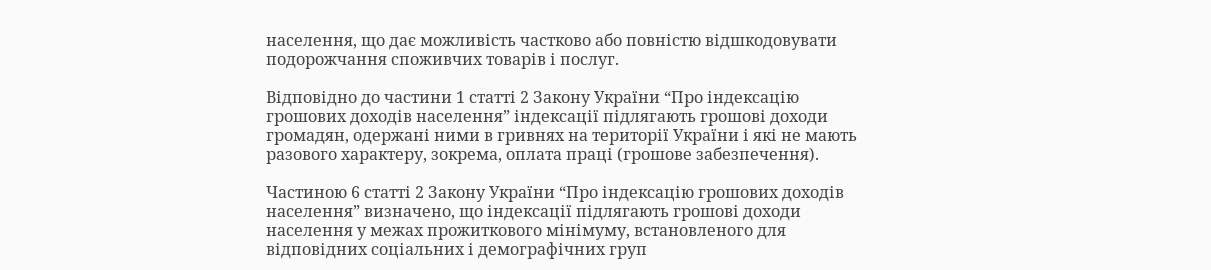населення, що дає можливість частково або повністю відшкодовувати подорожчання споживчих товарів і послуг.

Відповідно до частини 1 статті 2 Закону України “Про індексацію грошових доходів населення” індексації підлягають грошові доходи громадян, одержані ними в гривнях на території України і які не мають разового характеру, зокрема, оплата праці (грошове забезпечення).

Частиною 6 статті 2 Закону України “Про індексацію грошових доходів населення” визначено, що індексації підлягають грошові доходи населення у межах прожиткового мінімуму, встановленого для відповідних соціальних і демографічних груп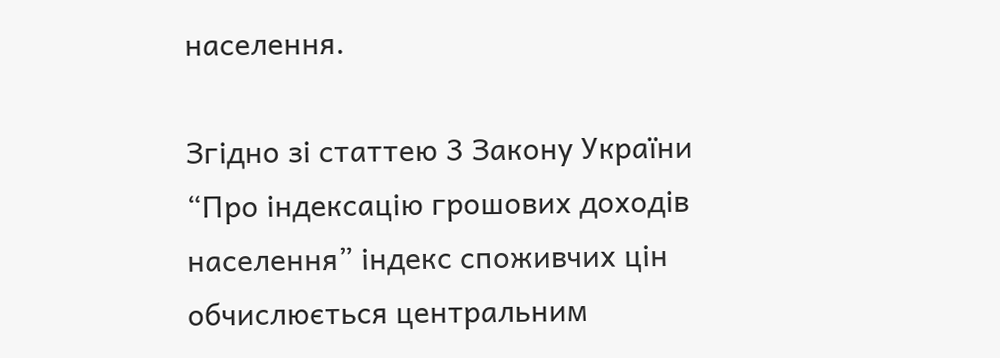населення.

Згідно зі статтею 3 Закону України “Про індексацію грошових доходів населення” індекс споживчих цін обчислюється центральним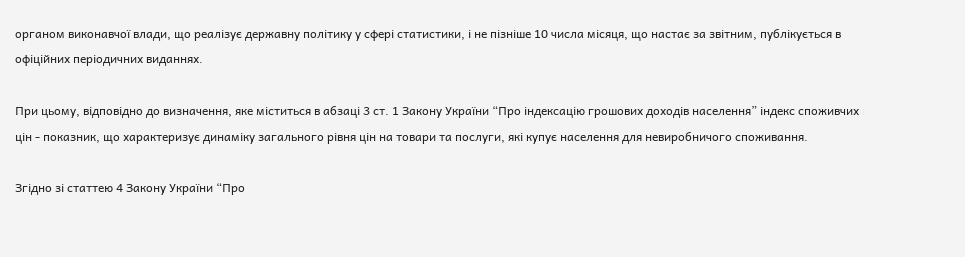органом виконавчої влади, що реалізує державну політику у сфері статистики, і не пізніше 10 числа місяця, що настає за звітним, публікується в офіційних періодичних виданнях.

При цьому, відповідно до визначення, яке міститься в абзаці 3 ст. 1 Закону України “Про індексацію грошових доходів населення” індекс споживчих цін - показник, що характеризує динаміку загального рівня цін на товари та послуги, які купує населення для невиробничого споживання.

Згідно зі статтею 4 Закону України “Про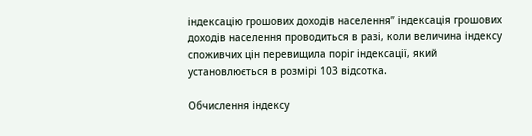індексацію грошових доходів населення” індексація грошових доходів населення проводиться в разі, коли величина індексу споживчих цін перевищила поріг індексації, який установлюється в розмірі 103 відсотка.

Обчислення індексу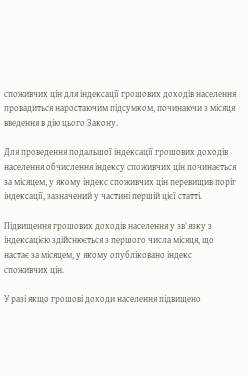споживчих цін для індексації грошових доходів населення провадиться наростаючим підсумком, починаючи з місяця введення в дію цього Закону.

Для проведення подальшої індексації грошових доходів населення обчислення індексу споживчих цін починається за місяцем, у якому індекс споживчих цін перевищив поріг індексації, зазначений у частині першій цієї статті.

Підвищення грошових доходів населення у зв`язку з індексацією здійснюється з першого числа місяця, що настає за місяцем, у якому опубліковано індекс споживчих цін.

У разі якщо грошові доходи населення підвищено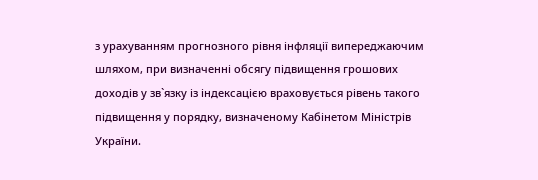з урахуванням прогнозного рівня інфляції випереджаючим шляхом, при визначенні обсягу підвищення грошових доходів у зв`язку із індексацією враховується рівень такого підвищення у порядку, визначеному Кабінетом Міністрів України.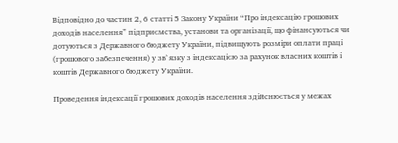Відповідно до частин 2, 6 статті 5 Закону України “Про індексацію грошових доходів населення” підприємства, установи та організації, що фінансуються чи дотуються з Державного бюджету України, підвищують розміри оплати праці (грошового забезпечення) у зв`язку з індексацією за рахунок власних коштів і коштів Державного бюджету України.

Проведення індексації грошових доходів населення здійснюється у межах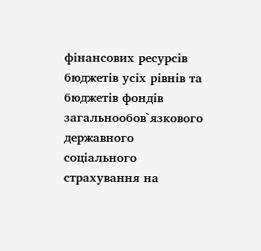фінансових ресурсів бюджетів усіх рівнів та бюджетів фондів загальнообов`язкового державного соціального страхування на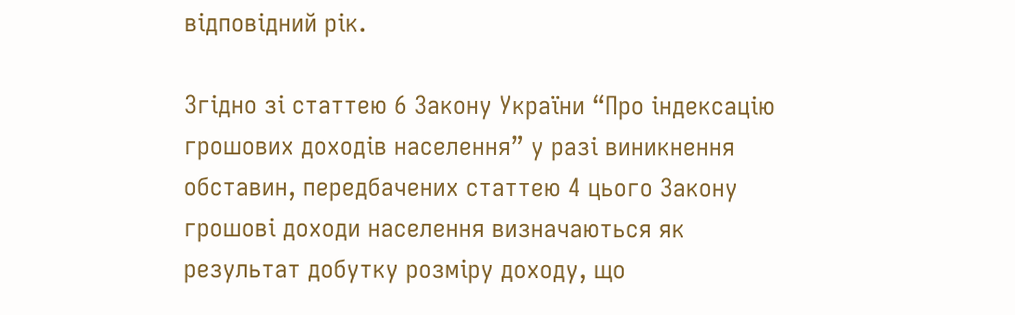відповідний рік.

Згідно зі статтею 6 Закону України “Про індексацію грошових доходів населення” у разі виникнення обставин, передбачених статтею 4 цього Закону грошові доходи населення визначаються як результат добутку розміру доходу, що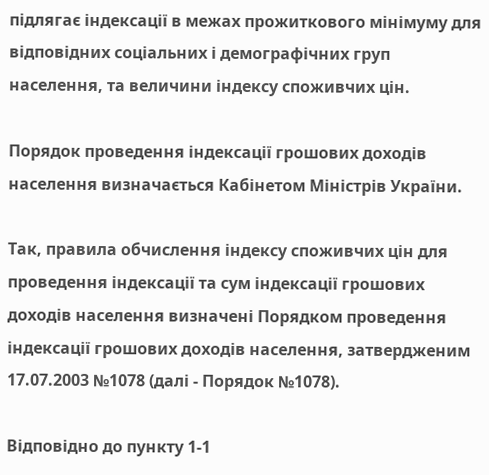підлягає індексації в межах прожиткового мінімуму для відповідних соціальних і демографічних груп населення, та величини індексу споживчих цін.

Порядок проведення індексації грошових доходів населення визначається Кабінетом Міністрів України.

Так, правила обчислення індексу споживчих цін для проведення індексації та сум індексації грошових доходів населення визначені Порядком проведення індексації грошових доходів населення, затвердженим 17.07.2003 №1078 (далі - Порядок №1078).

Відповідно до пункту 1-1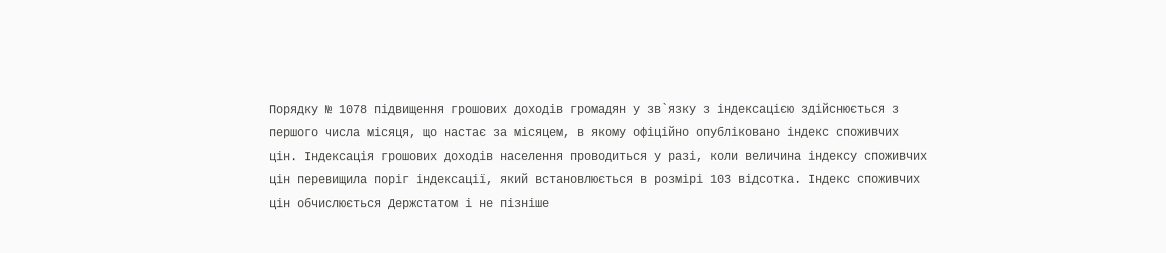Порядку № 1078 підвищення грошових доходів громадян у зв`язку з індексацією здійснюється з першого числа місяця, що настає за місяцем, в якому офіційно опубліковано індекс споживчих цін. Індексація грошових доходів населення проводиться у разі, коли величина індексу споживчих цін перевищила поріг індексації, який встановлюється в розмірі 103 відсотка. Індекс споживчих цін обчислюється Держстатом і не пізніше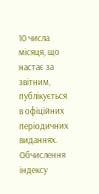10 числа місяця, що настає за звітним, публікується в офіційних періодичних виданнях. Обчислення індексу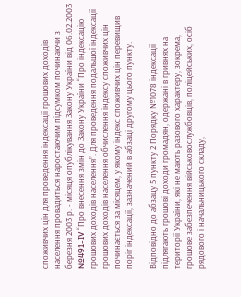споживчих цін для проведення індексації грошових доходів населення провадиться наростаючим підсумком починаючи з березня 2003 р. - місяця опублікування Закону України від 06.02.2003 №491-IV “Про внесення змін до Закону України “Про індексацію грошових доходів населення”. Для проведення подальшої індексації грошових доходів населення обчислення індексу споживчих цін починається за місяцем, у якому індекс споживчих цін перевищив поріг індексації, зазначений в абзаці другому цього пункту.

Відповідно до абзацу 5 пункту 2 Порядку №1078 індексації підлягають грошові доходи громадян, одержані в гривнях на території України, які не мають разового характеру, зокрема, грошове забезпечення військовослужбовців, поліцейських, осіб рядового і начальницького складу,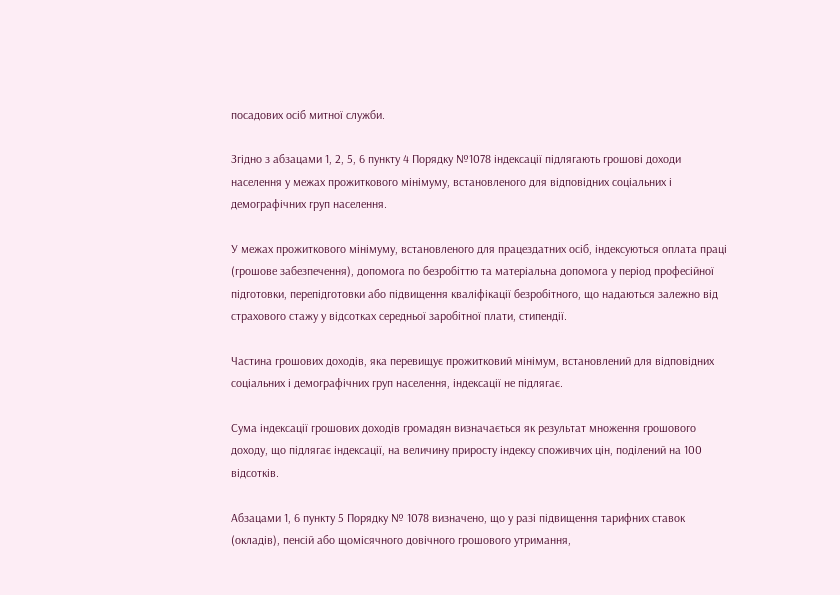посадових осіб митної служби.

Згідно з абзацами 1, 2, 5, 6 пункту 4 Порядку №1078 індексації підлягають грошові доходи населення у межах прожиткового мінімуму, встановленого для відповідних соціальних і демографічних груп населення.

У межах прожиткового мінімуму, встановленого для працездатних осіб, індексуються оплата праці (грошове забезпечення), допомога по безробіттю та матеріальна допомога у період професійної підготовки, перепідготовки або підвищення кваліфікації безробітного, що надаються залежно від страхового стажу у відсотках середньої заробітної плати, стипендії.

Частина грошових доходів, яка перевищує прожитковий мінімум, встановлений для відповідних соціальних і демографічних груп населення, індексації не підлягає.

Сума індексації грошових доходів громадян визначається як результат множення грошового доходу, що підлягає індексації, на величину приросту індексу споживчих цін, поділений на 100 відсотків.

Абзацами 1, 6 пункту 5 Порядку № 1078 визначено, що у разі підвищення тарифних ставок (окладів), пенсій або щомісячного довічного грошового утримання,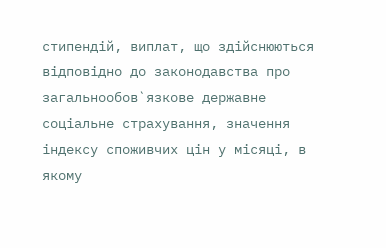стипендій, виплат, що здійснюються відповідно до законодавства про загальнообов`язкове державне соціальне страхування, значення індексу споживчих цін у місяці, в якому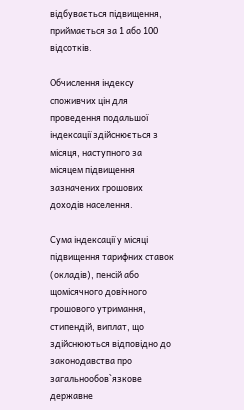відбувається підвищення, приймається за 1 або 100 відсотків.

Обчислення індексу споживчих цін для проведення подальшої індексації здійснюється з місяця, наступного за місяцем підвищення зазначених грошових доходів населення.

Сума індексації у місяці підвищення тарифних ставок (окладів), пенсій або щомісячного довічного грошового утримання, стипендій, виплат, що здійснюються відповідно до законодавства про загальнообов`язкове державне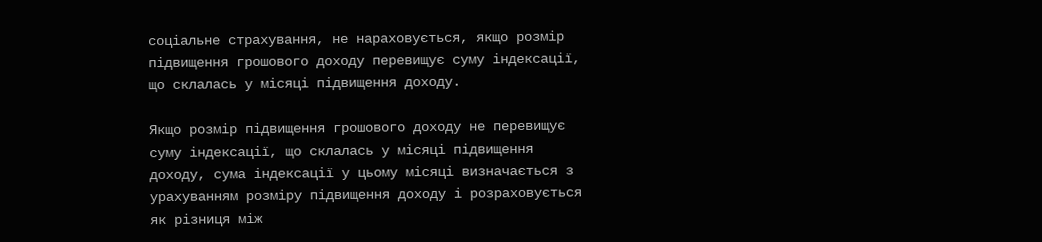соціальне страхування, не нараховується, якщо розмір підвищення грошового доходу перевищує суму індексації, що склалась у місяці підвищення доходу.

Якщо розмір підвищення грошового доходу не перевищує суму індексації, що склалась у місяці підвищення доходу, сума індексації у цьому місяці визначається з урахуванням розміру підвищення доходу і розраховується як різниця між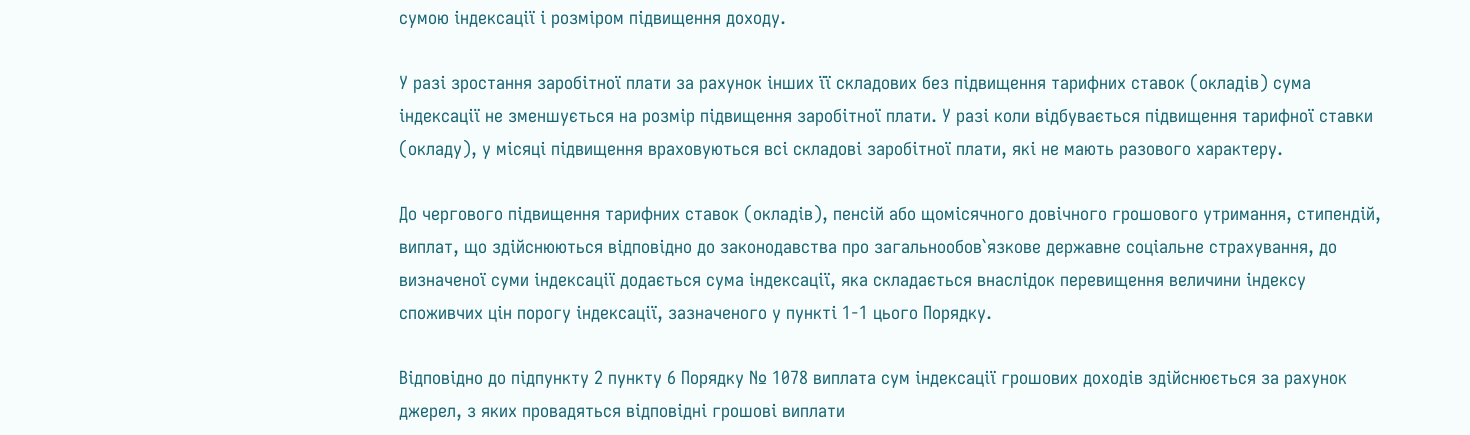сумою індексації і розміром підвищення доходу.

У разі зростання заробітної плати за рахунок інших її складових без підвищення тарифних ставок (окладів) сума індексації не зменшується на розмір підвищення заробітної плати. У разі коли відбувається підвищення тарифної ставки (окладу), у місяці підвищення враховуються всі складові заробітної плати, які не мають разового характеру.

До чергового підвищення тарифних ставок (окладів), пенсій або щомісячного довічного грошового утримання, стипендій, виплат, що здійснюються відповідно до законодавства про загальнообов`язкове державне соціальне страхування, до визначеної суми індексації додається сума індексації, яка складається внаслідок перевищення величини індексу споживчих цін порогу індексації, зазначеного у пункті 1-1 цього Порядку.

Відповідно до підпункту 2 пункту 6 Порядку № 1078 виплата сум індексації грошових доходів здійснюється за рахунок джерел, з яких провадяться відповідні грошові виплати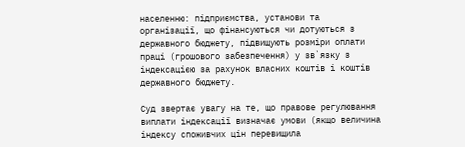населенню: підприємства, установи та організації, що фінансуються чи дотуються з державного бюджету, підвищують розміри оплати праці (грошового забезпечення) у зв`язку з індексацією за рахунок власних коштів і коштів державного бюджету.

Суд звертає увагу на те, що правове регулювання виплати індексації визначає умови (якщо величина індексу споживчих цін перевищила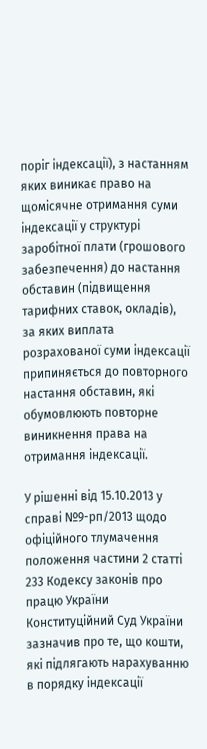поріг індексації), з настанням яких виникає право на щомісячне отримання суми індексації у структурі заробітної плати (грошового забезпечення) до настання обставин (підвищення тарифних ставок, окладів), за яких виплата розрахованої суми індексації припиняється до повторного настання обставин, які обумовлюють повторне виникнення права на отримання індексації.

У рішенні від 15.10.2013 у справі №9-рп/2013 щодо офіційного тлумачення положення частини 2 статті 233 Кодексу законів про працю України Конституційний Суд України зазначив про те, що кошти, які підлягають нарахуванню в порядку індексації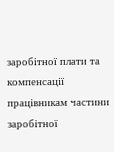заробітної плати та компенсації працівникам частини заробітної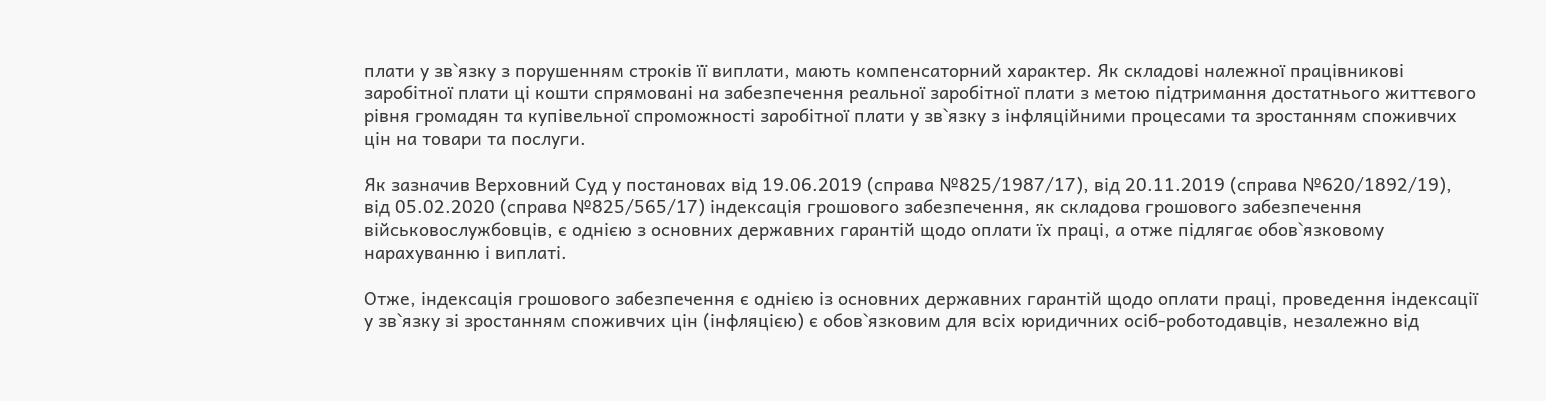плати у зв`язку з порушенням строків її виплати, мають компенсаторний характер. Як складові належної працівникові заробітної плати ці кошти спрямовані на забезпечення реальної заробітної плати з метою підтримання достатнього життєвого рівня громадян та купівельної спроможності заробітної плати у зв`язку з інфляційними процесами та зростанням споживчих цін на товари та послуги.

Як зазначив Верховний Суд у постановах від 19.06.2019 (справа №825/1987/17), від 20.11.2019 (справа №620/1892/19), від 05.02.2020 (справа №825/565/17) індексація грошового забезпечення, як складова грошового забезпечення військовослужбовців, є однією з основних державних гарантій щодо оплати їх праці, а отже підлягає обов`язковому нарахуванню і виплаті.

Отже, індексація грошового забезпечення є однією із основних державних гарантій щодо оплати праці, проведення індексації у зв`язку зі зростанням споживчих цін (інфляцією) є обов`язковим для всіх юридичних осіб-роботодавців, незалежно від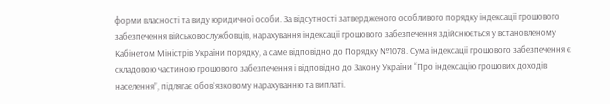форми власності та виду юридичної особи. За відсутності затвердженого особливого порядку індексації грошового забезпечення військовослужбовців, нарахування індексації грошового забезпечення здійснюється у встановленому Кабінетом Міністрів України порядку, а саме відповідно до Порядку №1078. Сума індексації грошового забезпечення є складовою частиною грошового забезпечення і відповідно до Закону України “Про індексацію грошових доходів населення”, підлягає обов`язковому нарахуванню та виплаті.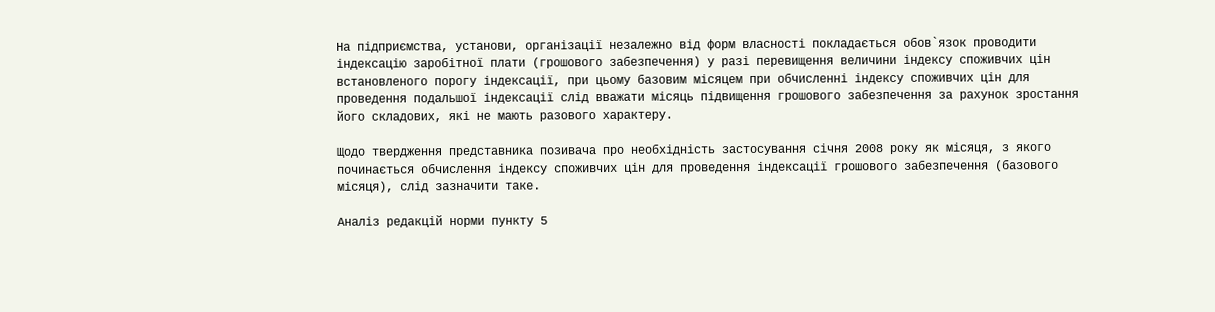На підприємства, установи, організації незалежно від форм власності покладається обов`язок проводити індексацію заробітної плати (грошового забезпечення) у разі перевищення величини індексу споживчих цін встановленого порогу індексації, при цьому базовим місяцем при обчисленні індексу споживчих цін для проведення подальшої індексації слід вважати місяць підвищення грошового забезпечення за рахунок зростання його складових, які не мають разового характеру.

Щодо твердження представника позивача про необхідність застосування січня 2008 року як місяця, з якого починається обчислення індексу споживчих цін для проведення індексації грошового забезпечення (базового місяця), слід зазначити таке.

Аналіз редакцій норми пункту 5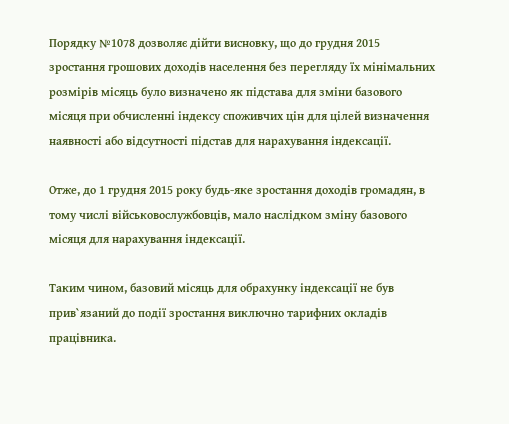Порядку №1078 дозволяє дійти висновку, що до грудня 2015 зростання грошових доходів населення без перегляду їх мінімальних розмірів місяць було визначено як підстава для зміни базового місяця при обчисленні індексу споживчих цін для цілей визначення наявності або відсутності підстав для нарахування індексації.

Отже, до 1 грудня 2015 року будь-яке зростання доходів громадян, в тому числі військовослужбовців, мало наслідком зміну базового місяця для нарахування індексації.

Таким чином, базовий місяць для обрахунку індексації не був прив`язаний до події зростання виключно тарифних окладів працівника.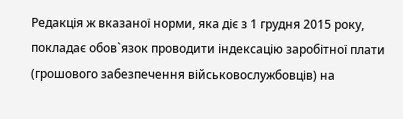Редакція ж вказаної норми, яка діє з 1 грудня 2015 року, покладає обов`язок проводити індексацію заробітної плати (грошового забезпечення військовослужбовців) на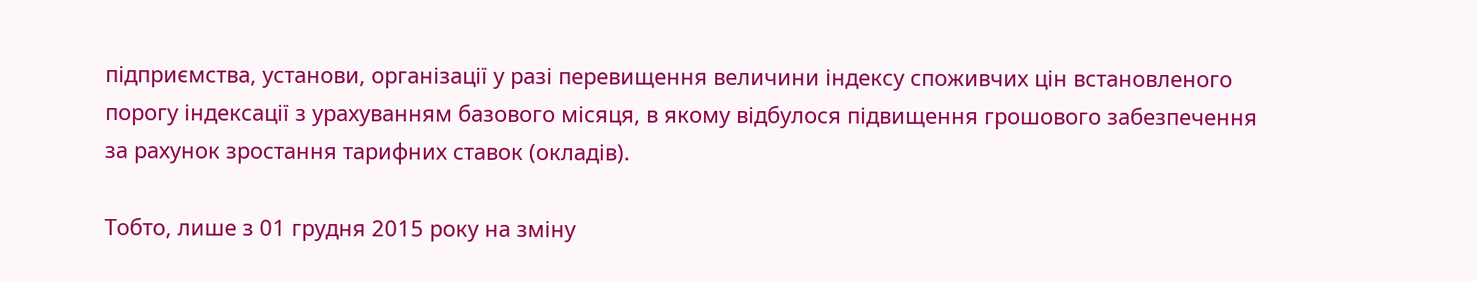підприємства, установи, організації у разі перевищення величини індексу споживчих цін встановленого порогу індексації з урахуванням базового місяця, в якому відбулося підвищення грошового забезпечення за рахунок зростання тарифних ставок (окладів).

Тобто, лише з 01 грудня 2015 року на зміну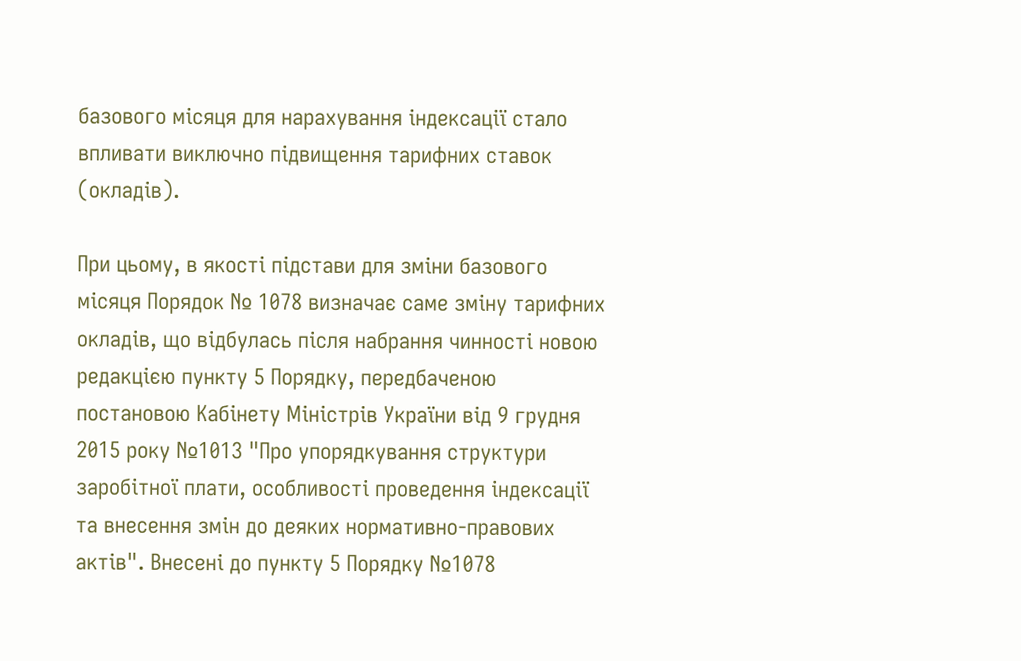базового місяця для нарахування індексації стало впливати виключно підвищення тарифних ставок (окладів).

При цьому, в якості підстави для зміни базового місяця Порядок № 1078 визначає саме зміну тарифних окладів, що відбулась після набрання чинності новою редакцією пункту 5 Порядку, передбаченою постановою Кабінету Міністрів України від 9 грудня 2015 року №1013 "Про упорядкування структури заробітної плати, особливості проведення індексації та внесення змін до деяких нормативно-правових актів". Внесені до пункту 5 Порядку №1078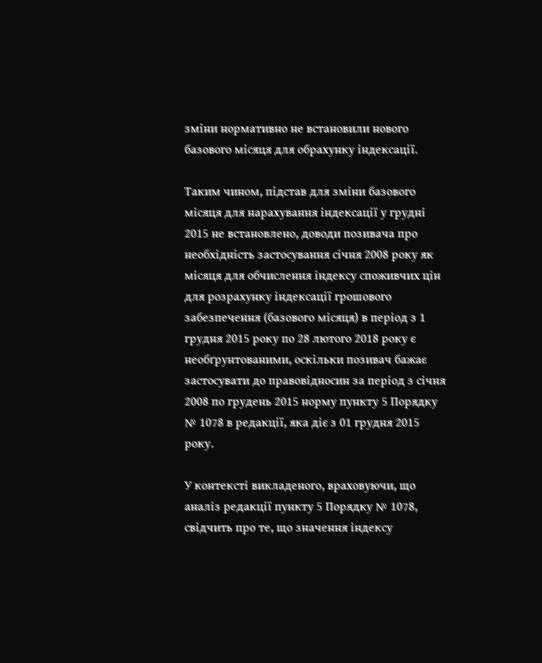зміни нормативно не встановили нового базового місяця для обрахунку індексації.

Таким чином, підстав для зміни базового місяця для нарахування індексації у грудні 2015 не встановлено, доводи позивача про необхідність застосування січня 2008 року як місяця для обчислення індексу споживчих цін для розрахунку індексації грошового забезпечення (базового місяця) в період з 1 грудня 2015 року по 28 лютого 2018 року є необґрунтованими, оскільки позивач бажає застосувати до правовідносин за період з січня 2008 по грудень 2015 норму пункту 5 Порядку № 1078 в редакції, яка діє з 01 грудня 2015 року.

У контексті викладеного, враховуючи, що аналіз редакції пункту 5 Порядку № 1078, свідчить про те, що значення індексу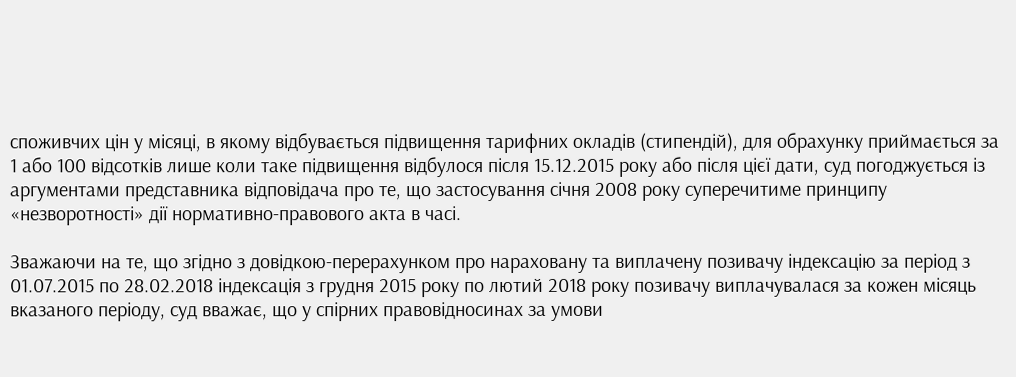споживчих цін у місяці, в якому відбувається підвищення тарифних окладів (стипендій), для обрахунку приймається за 1 або 100 відсотків лише коли таке підвищення відбулося після 15.12.2015 року або після цієї дати, суд погоджується із аргументами представника відповідача про те, що застосування січня 2008 року суперечитиме принципу «незворотності» дії нормативно-правового акта в часі.

Зважаючи на те, що згідно з довідкою-перерахунком про нараховану та виплачену позивачу індексацію за період з 01.07.2015 по 28.02.2018 індексація з грудня 2015 року по лютий 2018 року позивачу виплачувалася за кожен місяць вказаного періоду, суд вважає, що у спірних правовідносинах за умови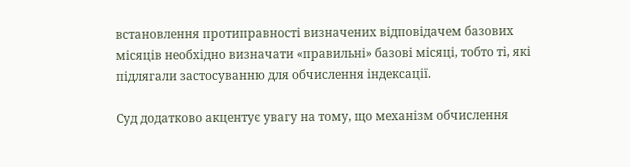встановлення протиправності визначених відповідачем базових місяців необхідно визначати «правильні» базові місяці, тобто ті, які підлягали застосуванню для обчислення індексації.

Суд додатково акцентує увагу на тому, що механізм обчислення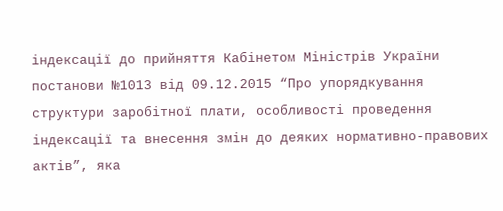індексації до прийняття Кабінетом Міністрів України постанови №1013 від 09.12.2015 “Про упорядкування структури заробітної плати, особливості проведення індексації та внесення змін до деяких нормативно-правових актів”, яка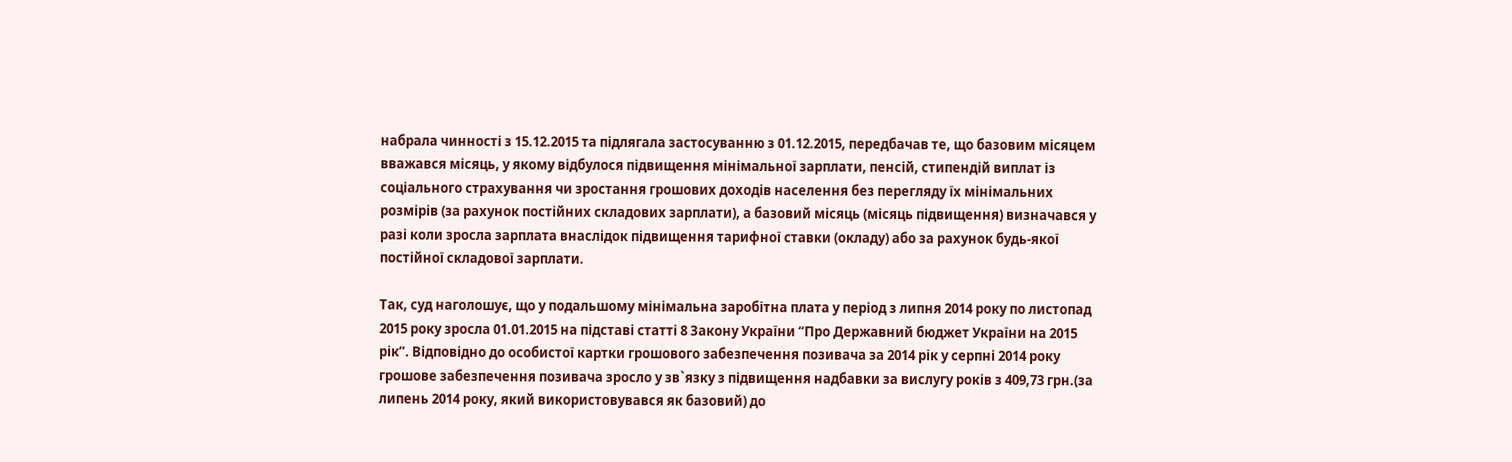набрала чинності з 15.12.2015 та підлягала застосуванню з 01.12.2015, передбачав те, що базовим місяцем вважався місяць, у якому відбулося підвищення мінімальної зарплати, пенсій, стипендій виплат із соціального страхування чи зростання грошових доходів населення без перегляду їх мінімальних розмірів (за рахунок постійних складових зарплати), а базовий місяць (місяць підвищення) визначався у разі коли зросла зарплата внаслідок підвищення тарифної ставки (окладу) або за рахунок будь-якої постійної складової зарплати.

Так, суд наголошує, що у подальшому мінімальна заробітна плата у період з липня 2014 року по листопад 2015 року зросла 01.01.2015 на підставі статті 8 Закону України “Про Державний бюджет України на 2015 рік”. Відповідно до особистої картки грошового забезпечення позивача за 2014 рік у серпні 2014 року грошове забезпечення позивача зросло у зв`язку з підвищення надбавки за вислугу років з 409,73 грн.(за липень 2014 року, який використовувався як базовий) до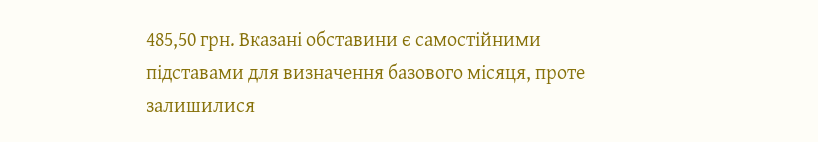485,50 грн. Вказані обставини є самостійними підставами для визначення базового місяця, проте залишилися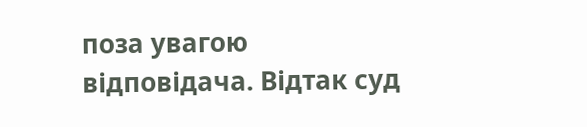поза увагою відповідача. Відтак суд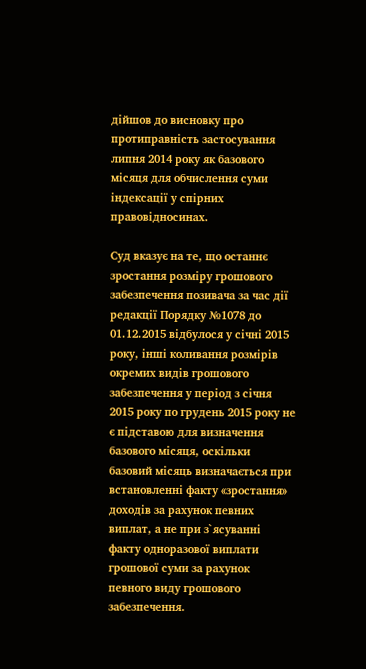дійшов до висновку про протиправність застосування липня 2014 року як базового місяця для обчислення суми індексації у спірних правовідносинах.

Суд вказує на те, що останнє зростання розміру грошового забезпечення позивача за час дії редакції Порядку №1078 до 01.12.2015 відбулося у січні 2015 року, інші коливання розмірів окремих видів грошового забезпечення у період з січня 2015 року по грудень 2015 року не є підставою для визначення базового місяця, оскільки базовий місяць визначається при встановленні факту «зростання» доходів за рахунок певних виплат, а не при з`ясуванні факту одноразової виплати грошової суми за рахунок певного виду грошового забезпечення.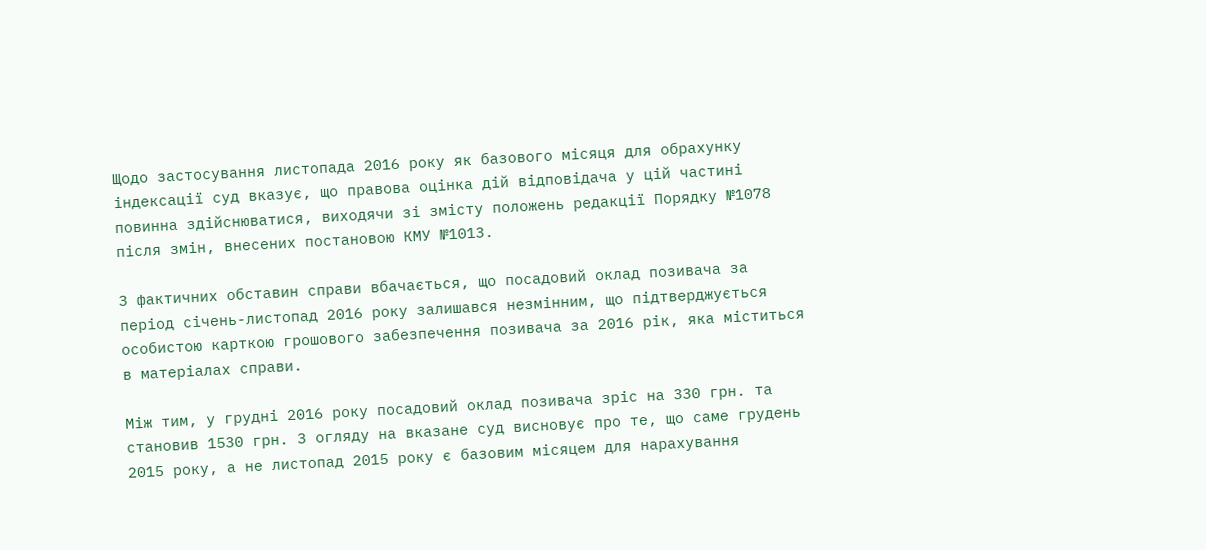Щодо застосування листопада 2016 року як базового місяця для обрахунку індексації суд вказує, що правова оцінка дій відповідача у цій частині повинна здійснюватися, виходячи зі змісту положень редакції Порядку №1078 після змін, внесених постановою КМУ №1013.

З фактичних обставин справи вбачається, що посадовий оклад позивача за період січень-листопад 2016 року залишався незмінним, що підтверджується особистою карткою грошового забезпечення позивача за 2016 рік, яка міститься в матеріалах справи.

Між тим, у грудні 2016 року посадовий оклад позивача зріс на 330 грн. та становив 1530 грн. З огляду на вказане суд висновує про те, що саме грудень 2015 року, а не листопад 2015 року є базовим місяцем для нарахування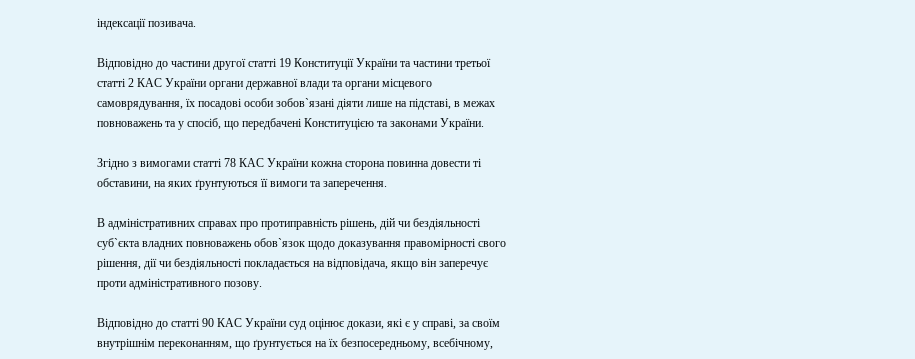індексації позивача.

Відповідно до частини другої статті 19 Конституції України та частини третьої статті 2 КАС України органи державної влади та органи місцевого самоврядування, їх посадові особи зобов`язані діяти лише на підставі, в межах повноважень та у спосіб, що передбачені Конституцією та законами України.

Згідно з вимогами статті 78 КАС України кожна сторона повинна довести ті обставини, на яких ґрунтуються її вимоги та заперечення.

В адміністративних справах про протиправність рішень, дій чи бездіяльності суб`єкта владних повноважень обов`язок щодо доказування правомірності свого рішення, дії чи бездіяльності покладається на відповідача, якщо він заперечує проти адміністративного позову.

Відповідно до статті 90 КАС України суд оцінює докази, які є у справі, за своїм внутрішнім переконанням, що ґрунтується на їх безпосередньому, всебічному,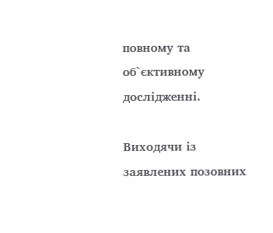повному та об`єктивному дослідженні.

Виходячи із заявлених позовних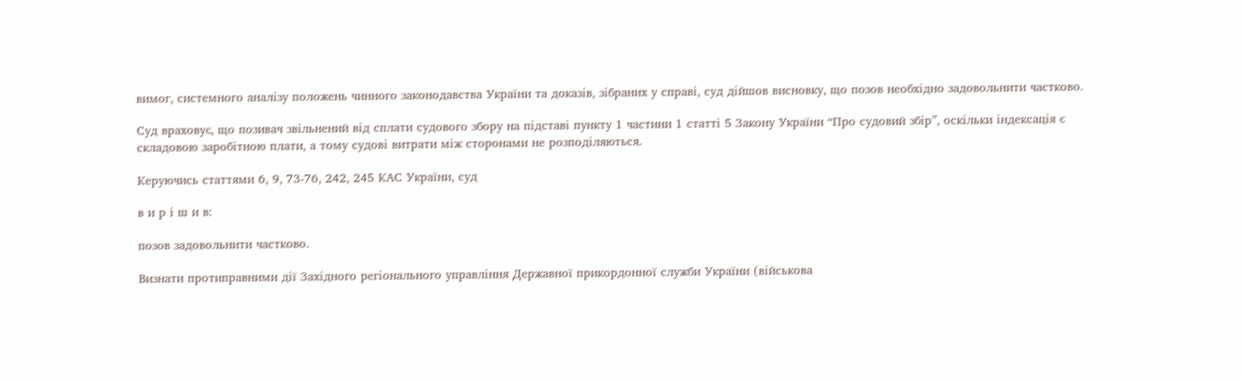вимог, системного аналізу положень чинного законодавства України та доказів, зібраних у справі, суд дійшов висновку, що позов необхідно задовольнити частково.

Суд враховує, що позивач звільнений від сплати судового збору на підставі пункту 1 частини 1 статті 5 Закону України “Про судовий збір”, оскільки індексація є складовою заробітною плати, а тому судові витрати між сторонами не розподіляються.

Керуючись статтями 6, 9, 73-76, 242, 245 КАС України, суд

в и р і ш и в:

позов задовольнити частково.

Визнати протиправними дії Західного регіонального управління Державної прикордонної служби України (військова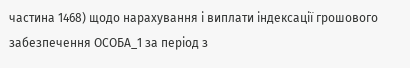частина 1468) щодо нарахування і виплати індексації грошового забезпечення ОСОБА_1 за період з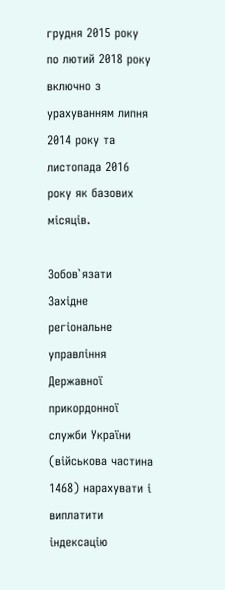грудня 2015 року по лютий 2018 року включно з урахуванням липня 2014 року та листопада 2016 року як базових місяців.

Зобов`язати Західне регіональне управління Державної прикордонної служби України (військова частина 1468) нарахувати і виплатити індексацію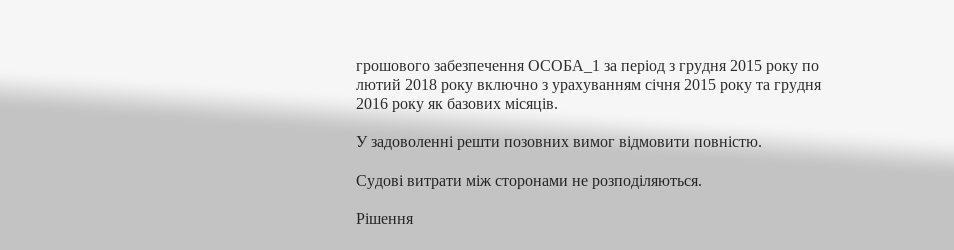грошового забезпечення ОСОБА_1 за період з грудня 2015 року по лютий 2018 року включно з урахуванням січня 2015 року та грудня 2016 року як базових місяців.

У задоволенні решти позовних вимог відмовити повністю.

Судові витрати між сторонами не розподіляються.

Рішення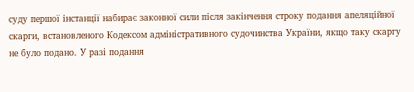суду першої інстанції набирає законної сили після закінчення строку подання апеляційної скарги, встановленого Кодексом адміністративного судочинства України, якщо таку скаргу не було подано. У разі подання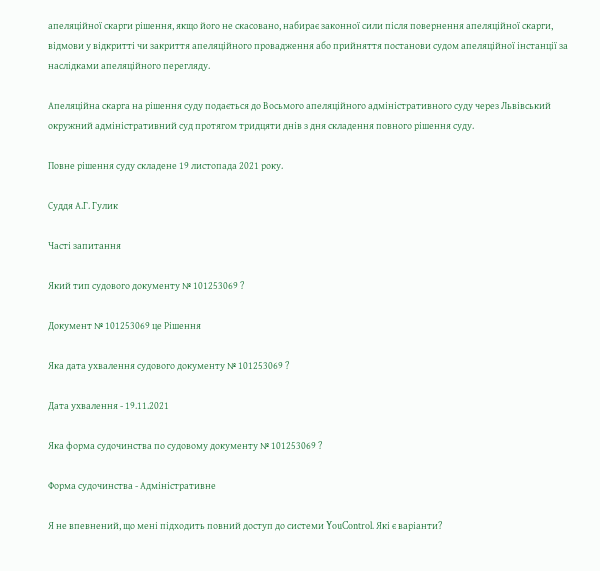апеляційної скарги рішення, якщо його не скасовано, набирає законної сили після повернення апеляційної скарги, відмови у відкритті чи закриття апеляційного провадження або прийняття постанови судом апеляційної інстанції за наслідками апеляційного перегляду.

Апеляційна скарга на рішення суду подається до Восьмого апеляційного адміністративного суду через Львівський окружний адміністративний суд протягом тридцяти днів з дня складення повного рішення суду.

Повне рішення суду складене 19 листопада 2021 року.

Суддя А.Г. Гулик

Часті запитання

Який тип судового документу № 101253069 ?

Документ № 101253069 це Рішення

Яка дата ухвалення судового документу № 101253069 ?

Дата ухвалення - 19.11.2021

Яка форма судочинства по судовому документу № 101253069 ?

Форма судочинства - Адміністративне

Я не впевнений, що мені підходить повний доступ до системи YouControl. Які є варіанти?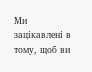Ми зацікавлені в тому, щоб ви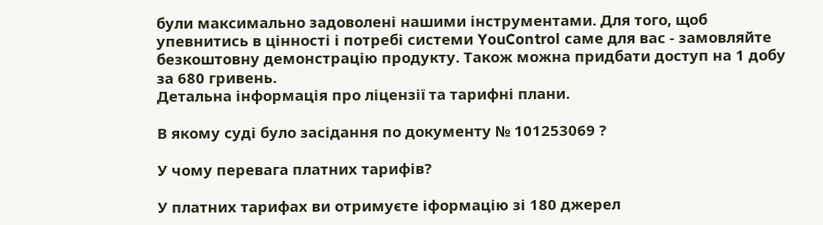були максимально задоволені нашими інструментами. Для того, щоб упевнитись в цінності і потребі системи YouControl саме для вас - замовляйте безкоштовну демонстрацію продукту. Також можна придбати доступ на 1 добу за 680 гривень.
Детальна інформація про ліцензії та тарифні плани.

В якому cуді було засідання по документу № 101253069 ?

У чому перевага платних тарифів?

У платних тарифах ви отримуєте іформацію зі 180 джерел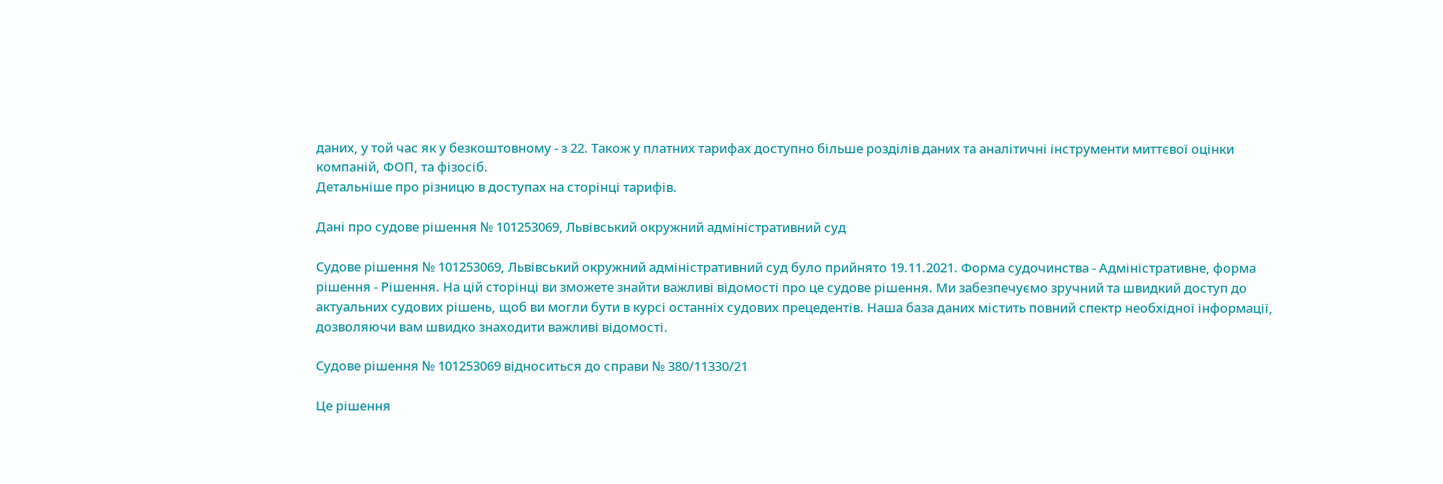даних, у той час як у безкоштовному - з 22. Також у платних тарифах доступно більше розділів даних та аналітичні інструменти миттєвої оцінки компаній, ФОП, та фізосіб.
Детальніше про різницю в доступах на сторінці тарифів.

Дані про судове рішення № 101253069, Львівський окружний адміністративний суд

Судове рішення № 101253069, Львівський окружний адміністративний суд було прийнято 19.11.2021. Форма судочинства - Адміністративне, форма рішення - Рішення. На цій сторінці ви зможете знайти важливі відомості про це судове рішення. Ми забезпечуємо зручний та швидкий доступ до актуальних судових рішень, щоб ви могли бути в курсі останніх судових прецедентів. Наша база даних містить повний спектр необхідної інформації, дозволяючи вам швидко знаходити важливі відомості.

Судове рішення № 101253069 відноситься до справи № 380/11330/21

Це рішення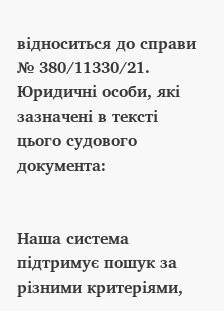відноситься до справи № 380/11330/21. Юридичні особи, які зазначені в тексті цього судового документа:


Наша система підтримує пошук за різними критеріями,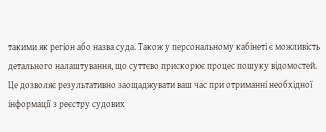такими як регіон або назва суда. Також у персональному кабінеті є можливість детального налаштування, що суттєво прискорює процес пошуку відомостей. Це дозволяє результативно заощаджувати ваш час при отриманні необхідної інформації з реєстру судових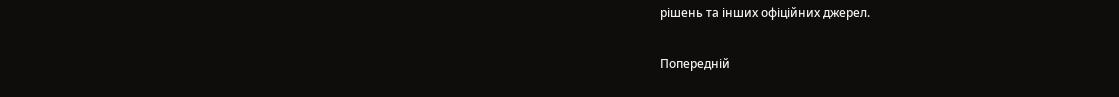рішень та інших офіційних джерел.

Попередній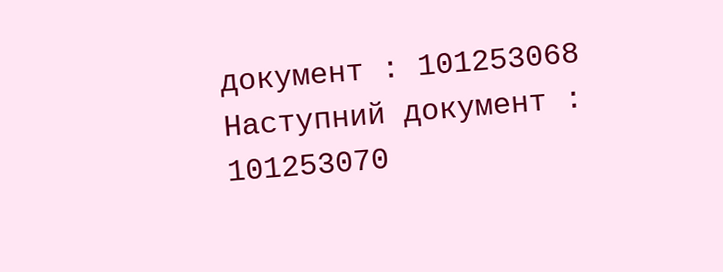документ : 101253068
Наступний документ : 101253070